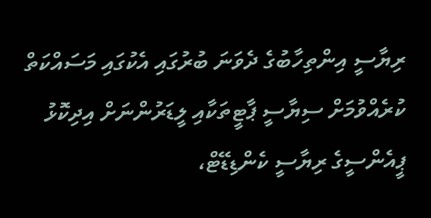ރިޔާސީ އިންތިހާބުގެ ދެވަނަ ބުރުގައި އެކުގައި މަސައްކަތް ކުރެއްވުމަށް ސިޔާސީ ޕާޓީތަކާއި ލީޑަރުންނަށް އިދިކޮޅު ޕީއެންސީގެ ރިޔާސީ ކެންޑިޑޭޓް،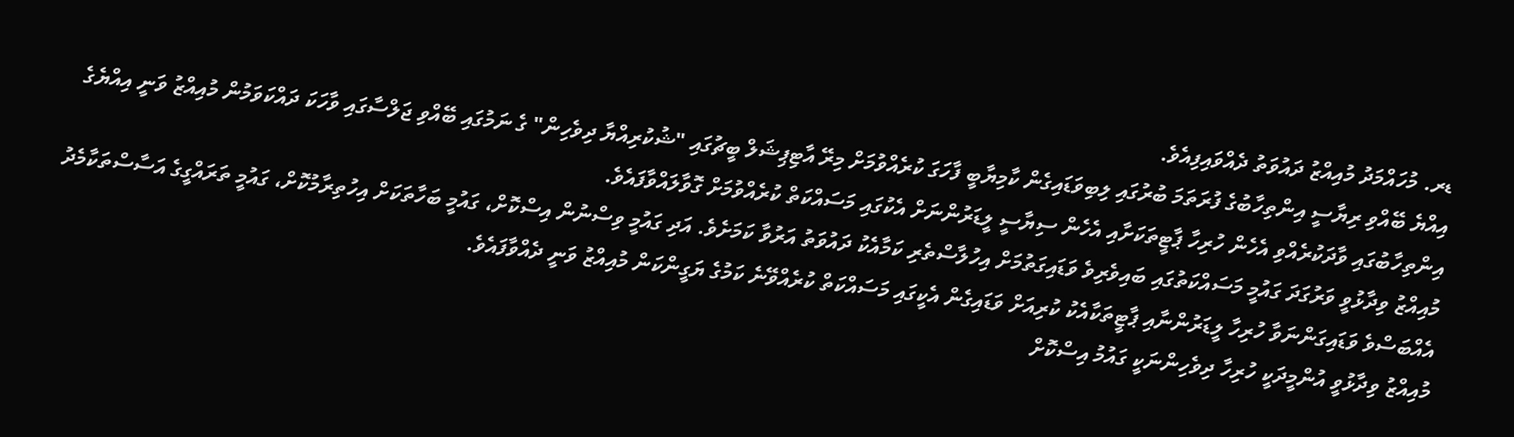ޑރ. މުހައްމަދު މުއިއްޒު ދައުވަތު ދެއްވައިފިއެވެ.
އިއްޔެ ބޭއްވި ރިޔާސީ އިންތިހާބުގެ ފުރަތަމަ ބުރުގައި ލިބިވަޑައިގެން ކާމިޔާބީ ފާހަގަ ކުރެއްވުމަށް މިރޭ އާޓިޕިޝަލް ބީޗުގައި "ޝުކުރިއްޔާ ދިވެހިން" ގެ ނަމުގައި ބޭއްވި ޖަލްސާގައި ވާހަކަ ދައްކަވަމުން މުއިއްޒު ވަނީ އިއްޔެގެ އިންތިހާބުގައި ވާދަކުރެއްވި އެހެން ހުރިހާ ޕާޓީތަކަށާއި އެހެން ސިޔާސީ ލީޑަރުންނަށް އެކުގައި މަސައްކަތް ކުރެއްވުމަށް ގޮވާލައްވާފައެވެ.
މުއިއްޒު ވިދާޅުވީ ވަރުގަދަ ގައުމީ މަސައްކަތުގައި ބައިވެރިވެ ވަޑައިގަތުމަށް އިހުލާސްތެރި ކަމާއެކު ދައުވަތު އަރުވާ ކަމަށެވެ. އަދި ގައުމީ ވިސްނުން އިސްކޮށް، ގައުމީ ބަހާތަކަށް އިހުތިރާމުކޮށް، ގައުމީ ތަރައްގީގެ އަސާސްތަކާމެދު އެއްބަސްވެ ވަޑައިގަންނަވާ ހުރިހާ ލީޑަރުންނާއި ޕާޓީތަކާއެކު ކުރިއަށް ވަޑައިގެން އެކީގައި މަސައްކަތް ކުރެއްވޭނެ ކަމުގެ ޔަގީންކަން މުއިއްޒު ވަނީ ދެއްވާފައެވެ.
މުއިއްޒު ވިދާޅުވީ އުންމީދަކީ ހުރިހާ ދިވެހިންނަކީ ގައުމު އިސްކޮށް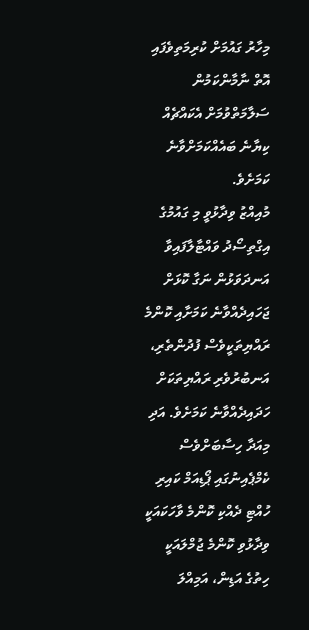މިހާރު ގައުމަށް ކުރިމަތިވެފައި އޮތް ނާމާންކަމުން ސަލާމަތްވުމަށް އެކައްޗެއް ކިޔާނެ ބައެއްކަމަށްވާނެ ކަމަށެވެ.
މުއިއްޒު ވިދާޅުވީ މި ގައުމުގެ އިގްތިސޯދު ވައްޓާލާފައިވާ އަނދަވަޅުން ނަގާ ކޮޅަށް ޖަހައިދެއްވާނެ ކަމަށާއި ކޮންމެ ރައްޔިތަކީވެސް ފުދުންތެރި، އަނބުރުވެރި ރައްޔިތަކަށް ހަދައިދެއްވާނެ ކަމަށެވެ. އަދި މިއަދާ ހިސާބަށްވެސް ކެމްޕެއިނުގައި ޕޯޑިއަމް ކައިރި ހުއްޓި ދެއްކި ކޮންމެ ވާހަކައަކީ ވިދާޅުވި ކޮންމެ ޖުމްލައަކީ ހިތުގެ އަޑިން، އަމިއްލަ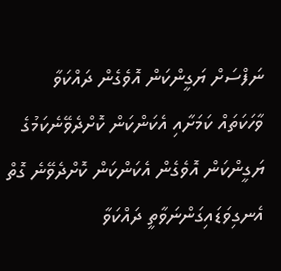ނަފްސަށް ޔަގީންކަން އޮވެގެން ދައްކަވާ ވާހަކަތައް ކަމަށާއި އެކަންކަން ކޮށްދެވޭނެކަމުގެ ޔަގީންކަން އޮވެގެން އެކަންކަން ކޮށްދެވޭނެ ގޮތް އެނގިވަޑައިގަންނަވާތީ ދައްކަވާ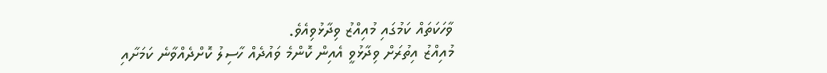ވާހަކަތައް ކަމުގައި މުއިއްޒު ވިދާޅުވިއެވެ.
މުއިއްޒު އިތުރަށް ވިދާޅުވީ އެއިން ކޮންމެ ވައުދެއް ހާސިލު ކޮށްދެއްވާނެ ކަމަށާއި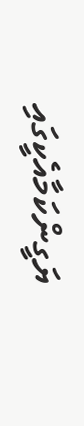ޔަގީންކަމާއެކީގައި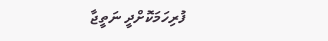ފުރިހަމަކޮށްދީ ނަތީޖާ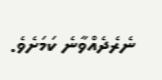ނެރެދެއްވާނެ ކަމަށެވެ.